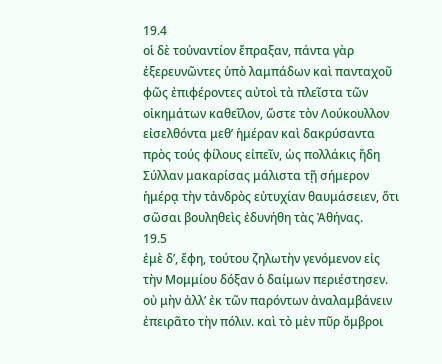19.4
οἱ δὲ τοὐναντίον ἔπραξαν, πάντα γὰρ ἐξερευνῶντες ὑπὸ λαμπάδων καὶ πανταχοῦ φῶς ἐπιφέροντες αὐτοὶ τὰ πλεῖστα τῶν οἰκημάτων καθεῖλον, ὥστε τὸν Λούκουλλον εἰσελθόντα μεθʼ ἡμέραν καὶ δακρύσαντα πρὸς τούς φίλους εἰπεῖν, ὡς πολλάκις ἤδη Σύλλαν μακαρίσας μάλιστα τῇ σήμερον ἡμέρᾳ τὴν τἀνδρὸς εὐτυχίαν θαυμάσειεν, ὅτι σῶσαι βουληθεὶς ἐδυνήθη τὰς Ἀθήνας.
19.5
ἐμὲ δʼ, ἔφη, τούτου ζηλωτὴν γενόμενον εἰς τὴν Μομμίου δόξαν ὁ δαίμων περιέστησεν. οὐ μὴν ἀλλʼ ἐκ τῶν παρόντων ἀναλαμβάνειν ἐπειρᾶτο τὴν πόλιν. καὶ τὸ μὲν πῦρ ὄμβροι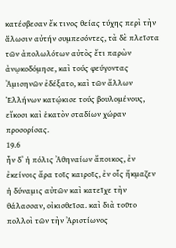κατέσβεσαν ἔκ τινος θείας τύχης περὶ τὴν ἅλωσιν αὐτήν συμπεσόντες, τὰ δὲ πλεῖστα τῶν ἀπολωλότων αὐτὸς ἔτι παρὼν ἀνῳκοδόμησε, καὶ τούς φεύγοντας Ἀμισηνῶν ἐδέξατο, καὶ τῶν ἄλλων Ἑλλήνων κατῴκισε τούς βουλομένους, εἴκοσι καὶ ἑκατὸν σταδίων χώραν προσορίσας.
19.6
ἦν δʼ ἡ πόλις Ἀθηναίων ἄποικος, ἐν ἐκείνοις ἄρα τοῖς καιροῖς, ἐν οἷς ἤκμαζεν ἡ δύναμις αὐτῶν καὶ κατεῖχε τὴν θάλασσαν, οἰκισθεῖσα. καὶ διὰ τοῦτο πολλοὶ τῶν τὴν Ἀριστίωνος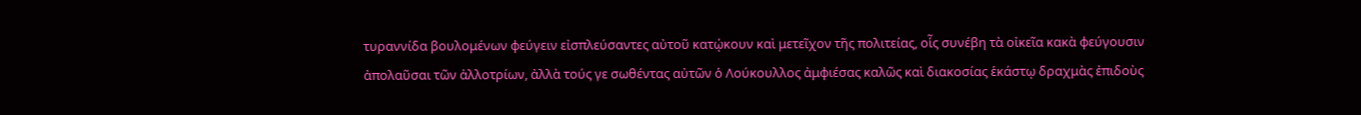τυραννίδα βουλομένων φεύγειν εἰσπλεύσαντες αὐτοῦ κατῴκουν καὶ μετεῖχον τῆς πολιτείας, οἷς συνέβη τὰ οἰκεῖα κακὰ φεύγουσιν ἀπολαῦσαι τῶν ἀλλοτρίων, ἀλλὰ τούς γε σωθέντας αὐτῶν ὁ Λούκουλλος ἀμφιέσας καλῶς καὶ διακοσίας ἑκάστῳ δραχμὰς ἐπιδοὺς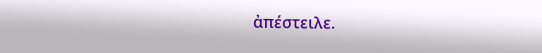ἀπέστειλε.